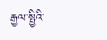རྒྱལ་སྤྱིའི་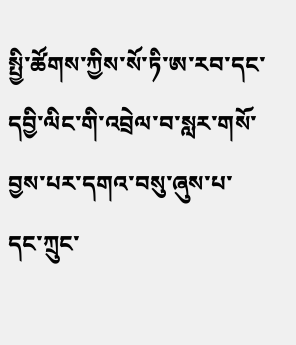སྤྱི་ཚོགས་ཀྱིས་སོ་ཏི་ཨ་རབ་དང་དབྱི་ལིང་གི་འབྲེལ་བ་སླར་གསོ་བྱས་པར་དགའ་བསུ་ཞུས་པ་དང་ཀྲུང་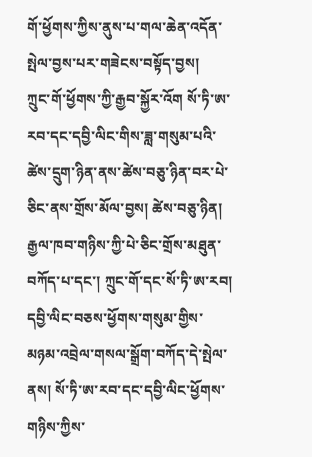གོ་ཕྱོགས་ཀྱིས་ནུས་པ་གལ་ཆེན་འདོན་སྤེལ་བྱས་པར་གཟེངས་བསྟོད་བྱས།
ཀྲུང་གོ་ཕྱོགས་ཀྱི་རྒྱབ་སྐྱོར་འོག སོ་ཏི་ཨ་རབ་དང་དབྱི་ལིང་གིས་ཟླ་གསུམ་པའི་ཚེས་དྲུག་ཉིན་ནས་ཚེས་བཅུ་ཉིན་བར་པེ་ཅིང་ནས་གྲོས་མོལ་བྱས། ཚེས་བཅུ་ཉིན། རྒྱལ་ཁབ་གཉིས་ཀྱི་པེ་ཅིང་གྲོས་མཐུན་བཀོད་པ་དང་། ཀྲུང་གོ་དང་སོ་ཏི་ཨ་རབ། དབྱི་ལིང་བཅས་ཕྱོགས་གསུམ་གྱིས་མཉམ་འབྲེལ་གསལ་སྒྲོག་བཀོད་དེ་སྤེལ་ནས། སོ་ཏི་ཨ་རབ་དང་དབྱི་ལིང་ཕྱོགས་གཉིས་ཀྱིས་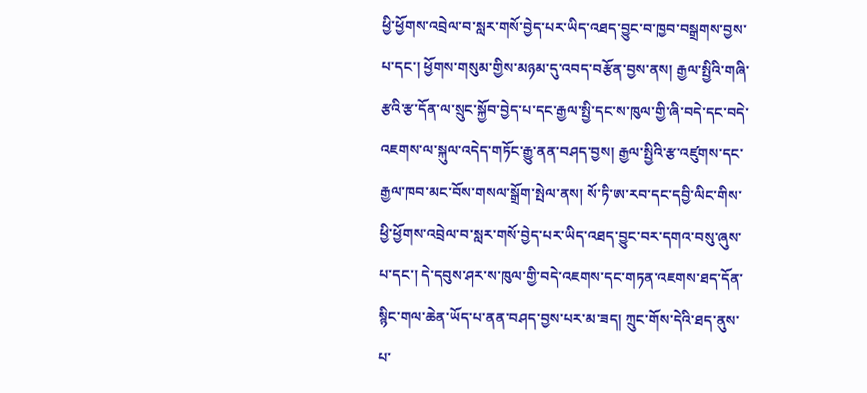ཕྱི་ཕྱོགས་འབྲེལ་བ་སླར་གསོ་བྱེད་པར་ཡིད་འཐད་བྱུང་བ་ཁྱབ་བསྒྲགས་བྱས་པ་དང་། ཕྱོགས་གསུམ་གྱིས་མཉམ་དུ་འབད་བརྩོན་བྱས་ནས། རྒྱལ་སྤྱིའི་གཞི་རྩའི་རྩ་དོན་ལ་སྲུང་སྐྱོབ་བྱེད་པ་དང་རྒྱལ་སྤྱི་དང་ས་ཁུལ་གྱི་ཞི་བདེ་དང་བདེ་འཇགས་ལ་སྐུལ་འདེད་གཏོང་རྒྱུ་ནན་བཤད་བྱས། རྒྱལ་སྤྱིའི་རྩ་འཛུགས་དང་རྒྱལ་ཁབ་མང་བོས་གསལ་སྒྲོག་སྤེལ་ནས། སོ་ཏི་ཨ་རབ་དང་དབྱི་ལིང་གིས་ཕྱི་ཕྱོགས་འབྲེལ་བ་སླར་གསོ་བྱེད་པར་ཡིད་འཐད་བྱུང་བར་དགའ་བསུ་ཞུས་པ་དང་། དེ་དབུས་ཤར་ས་ཁུལ་གྱི་བདེ་འཇགས་དང་གཏན་འཇགས་ཐད་དོན་སྙིང་གལ་ཆེན་ཡོད་པ་ནན་བཤད་བྱས་པར་མ་ཟད། ཀྲུང་གོས་དེའི་ཐད་ནུས་པ་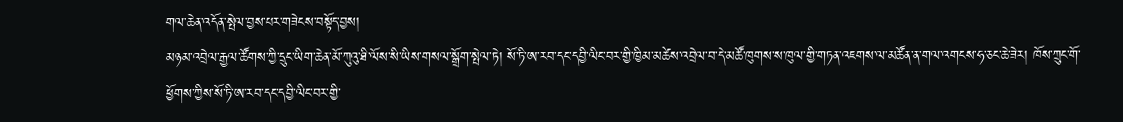གལ་ཆེན་འདོན་སྤེལ་བྱས་པར་གཟེངས་བསྟོད་བྱས།
མཉམ་འབྲེལ་རྒྱལ་ཚོགས་ཀྱི་དྲུང་ཡིག་ཆེན་མོ་ཀུའུ་ཐི་ལོས་སི་ཡིས་གསལ་སྒྲོག་སྤེལ་ཏེ། སོ་ཏི་ཨ་རབ་དང་དབྱི་ལིང་བར་གྱི་ཁྱིམ་མཚེས་འབྲེལ་བ་དེ་མཚོ་ཁུགས་ས་ཁུལ་གྱི་གཏན་འཇགས་ལ་མཚོན་ན་གལ་འགངས་ཧ་ཅང་ཆེ་ཟེར། ཁོས་ཀྲུང་གོ་ཕྱོགས་ཀྱིས་སོ་ཏི་ཨ་རབ་དང་དབྱི་ལིང་བར་གྱི་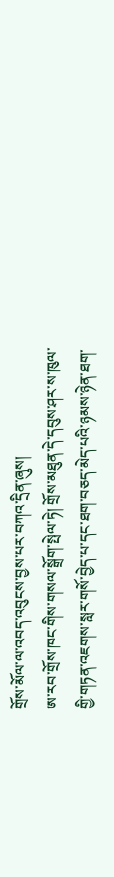གྲོས་མོལ་ལ་འབད་འབུངས་བྱས་པར་བཀའ་དྲིན་ཞུས།
ཨ་རབ་གྲོས་ཁང་གིས་གསལ་སྒྲོག་སྤེལ་ཏེ། གྲོས་མཐུན་དེ་དབུས་ཤར་ས་ཁུལ་གྱི་གཏན་འཇགས་སླར་གསོ་བྱེད་པ་དང་ཐག་བཅད་མེད་པའི་ཉམས་ཉེན་ཐག་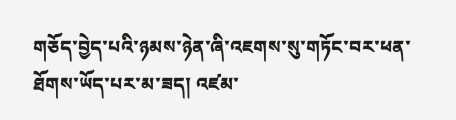གཅོད་བྱེད་པའི་ཉམས་ཉེན་ཞི་འཇགས་སུ་གཏོང་བར་ཕན་ཐོགས་ཡོད་པར་མ་ཟད། འཛམ་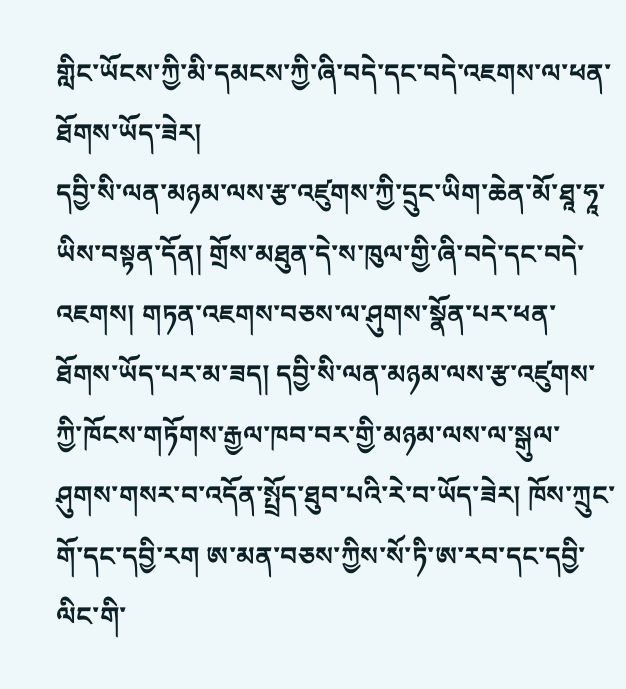གླིང་ཡོངས་ཀྱི་མི་དམངས་ཀྱི་ཞི་བདེ་དང་བདེ་འཇགས་ལ་ཕན་ཐོགས་ཡོད་ཟེར།
དབྱི་སི་ལན་མཉམ་ལས་རྩ་འཛུགས་ཀྱི་དྲུང་ཡིག་ཆེན་མོ་ཐཱ་ཧཱ་ཡིས་བསྟན་དོན། གྲོས་མཐུན་དེ་ས་ཁུལ་གྱི་ཞི་བདེ་དང་བདེ་འཇགས། གཏན་འཇགས་བཅས་ལ་ཤུགས་སྣོན་པར་ཕན་ཐོགས་ཡོད་པར་མ་ཟད། དབྱི་སི་ལན་མཉམ་ལས་རྩ་འཛུགས་ཀྱི་ཁོངས་གཏོགས་རྒྱལ་ཁབ་བར་གྱི་མཉམ་ལས་ལ་སྒུལ་ཤུགས་གསར་བ་འདོན་སྤྲོད་ཐུབ་པའི་རེ་བ་ཡོད་ཟེར། ཁོས་ཀྲུང་གོ་དང་དབྱི་རག ཨ་མན་བཅས་ཀྱིས་སོ་ཏི་ཨ་རབ་དང་དབྱི་ལིང་གི་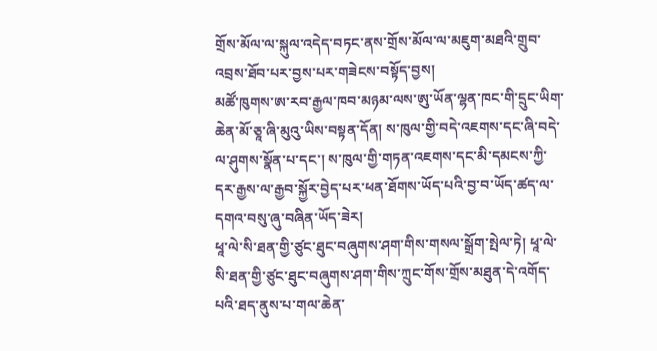གྲོས་མོལ་ལ་སྐུལ་འདེད་བཏང་ནས་གྲོས་མོལ་ལ་མཇུག་མཐའི་གྲུབ་འབྲས་ཐོབ་པར་བྱས་པར་གཟེངས་བསྟོད་བྱས།
མཚོ་ཁུགས་ཨ་རབ་རྒྱལ་ཁབ་མཉམ་ལས་ཨུ་ཡོན་ལྷན་ཁང་གི་དྲུང་ཡིག་ཆེན་མོ་ཅཱ་ཞི་མུའུ་ཡིས་བསྟན་དོན། ས་ཁུལ་གྱི་བདེ་འཇགས་དང་ཞི་བདེ་ལ་ཤུགས་སྣོན་པ་དང་། ས་ཁུལ་གྱི་གཏན་འཇགས་དང་མི་དམངས་ཀྱི་དར་རྒྱས་ལ་རྒྱབ་སྐྱོར་བྱེད་པར་ཕན་ཐོགས་ཡོད་པའི་བྱ་བ་ཡོད་ཚད་ལ་དགའ་བསུ་ཞུ་བཞིན་ཡོད་ཟེར།
ཕཱ་ལེ་སི་ཐན་གྱི་ཙུང་ཐུང་བཞུགས་ཤག་གིས་གསལ་སྒྲོག་སྤེལ་ཏེ། ཕཱ་ལེ་སི་ཐན་གྱི་ཙུང་ཐུང་བཞུགས་ཤག་གིས་ཀྲུང་གོས་གྲོས་མཐུན་དེ་འགོད་པའི་ཐད་ནུས་པ་གལ་ཆེན་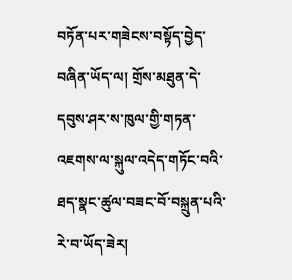བཏོན་པར་གཟེངས་བསྟོད་བྱེད་བཞིན་ཡོད་ལ། གྲོས་མཐུན་དེ་དབུས་ཤར་ས་ཁུལ་གྱི་གཏན་འཇགས་ལ་སྐུལ་འདེད་གཏོང་བའི་ཐད་སྣང་ཚུལ་བཟང་བོ་བསྐྲུན་པའི་རེ་བ་ཡོད་ཟེར།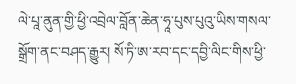ལེ་པཱ་ནུན་གྱི་ཕྱི་འབྲེལ་བློན་ཆེན་ཧཱ་པུས་པུའུ་ཡིས་གསལ་སྒྲོག་ནང་བཤད་རྒྱུར། སོ་ཏི་ཨ་རབ་དང་དབྱི་ལིང་གིས་ཕྱི་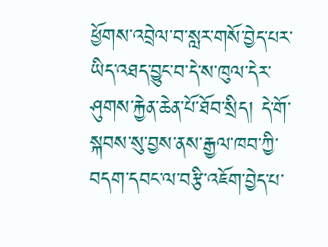ཕྱོགས་འབྲེལ་བ་སླར་གསོ་བྱེད་པར་ཡིད་འཐད་བྱུང་བ་དེ་ས་ཁུལ་དེར་ཤུགས་རྐྱེན་ཆེན་པོ་ཐོབ་སྲིད། དེ་གོ་སྐབས་སུ་བྱས་ནས་རྒྱལ་ཁབ་ཀྱི་བདག་དབང་ལ་བརྩི་འཇོག་བྱེད་པ་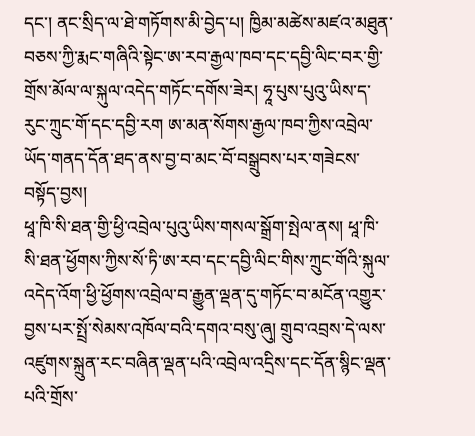དང་། ནང་སྲིད་ལ་ཐེ་གཏོགས་མི་བྱེད་པ། ཁྱིམ་མཚེས་མཛའ་མཐུན་བཅས་ཀྱི་རྨང་གཞིའི་སྟེང་ཨ་རབ་རྒྱལ་ཁབ་དང་དབྱི་ལིང་བར་གྱི་གྲོས་མོལ་ལ་སྐུལ་འདེད་གཏོང་དགོས་ཟེར། ཧཱ་པུས་པུའུ་ཡིས་ད་རུང་ཀྲུང་གོ་དང་དབྱི་རག ཨ་མན་སོགས་རྒྱལ་ཁབ་ཀྱིས་འབྲེལ་ཡོད་གནད་དོན་ཐད་ནས་བྱ་བ་མང་བོ་བསྒྲུབས་པར་གཟེངས་བསྟོད་བྱས།
ཕཱ་ཁི་སི་ཐན་གྱི་ཕྱི་འབྲེལ་པུའུ་ཡིས་གསལ་སྒྲོག་སྤེལ་ནས། ཕཱ་ཁི་སི་ཐན་ཕྱོགས་ཀྱིས་སོ་ཏི་ཨ་རབ་དང་དབྱི་ལིང་གིས་ཀྲུང་གོའི་སྐུལ་འདེད་འོག་ཕྱི་ཕྱོགས་འབྲེལ་བ་རྒྱུན་ལྡན་དུ་གཏོང་བ་མངོན་འགྱུར་བྱས་པར་སྤྲོ་སེམས་འཁོལ་བའི་དགའ་བསུ་ཞུ། གྲུབ་འབྲས་དེ་ལས་འཛུགས་སྐྲུན་རང་བཞིན་ལྡན་པའི་འབྲེལ་འདྲིས་དང་དོན་སྙིང་ལྡན་པའི་གྲོས་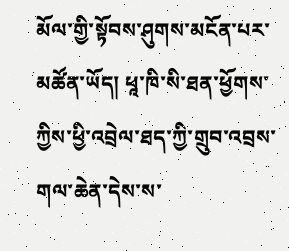མོལ་གྱི་སྟོབས་ཤུགས་མངོན་པར་མཚོན་ཡོད། ཕཱ་ཁི་སི་ཐན་ཕྱོགས་ཀྱིས་ཕྱི་འབྲེལ་ཐད་ཀྱི་གྲུབ་འབྲས་གལ་ཆེན་དེས་ས་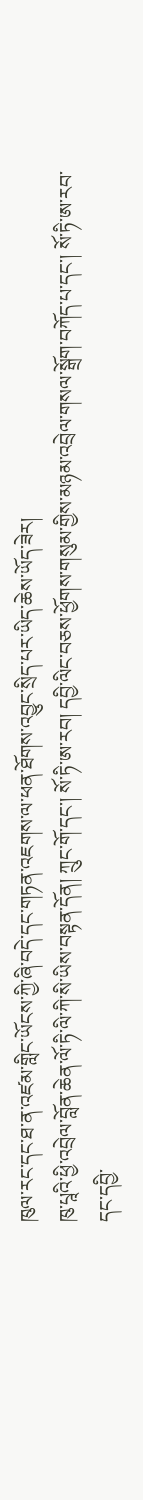ཁུལ་རང་དང་ཐ་ན་འཛམ་གླིང་ཡོངས་ཀྱི་ཞི་བདེ་དང་གཏན་འཇགས་ལ་ཕན་ཐོགས་འབྱུང་སྲིད་པར་ཡིད་ཆེས་ཡོད་ཟེར།
ཁུ་པཱའི་ཕྱི་འབྲེལ་བློན་ཆེན་ལོ་ཏི་ལི་ཀི་སི་ཡིས་བསྟན་དོན། ཀྲུང་གོ་དང་། སོ་ཏི་ཨ་རབ། དབྱི་ལིང་བཅས་ཕྱོགས་གསུམ་གྱིས་མཉམ་འབྲེལ་གསལ་སྒྲོག་བཀོད་པ་དང་། སོ་ཏི་ཨ་རབ་དང་དབྱི་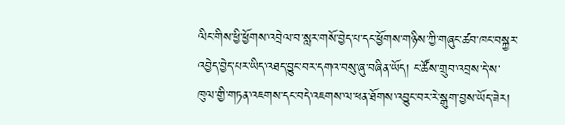ལིང་གིས་ཕྱི་ཕྱོགས་འབྲེལ་བ་སླར་གསོ་བྱེད་པ་དང་ཕྱོགས་གཉིས་ཀྱི་གཞུང་ཚབ་ཁང་བསྐྱར་འབྱེད་བྱེད་པར་ཡིད་འཐད་བྱུང་བར་དགའ་བསུ་ཞུ་བཞིན་ཡོད། ང་ཚོས་གྲུབ་འབྲས་དེ་ས་ཁུལ་གྱི་གཏན་འཇགས་དང་བདེ་འཇགས་ལ་ཕན་ཐོགས་འབྱུང་བར་རེ་སྒུག་བྱས་ཡོད་ཟེར།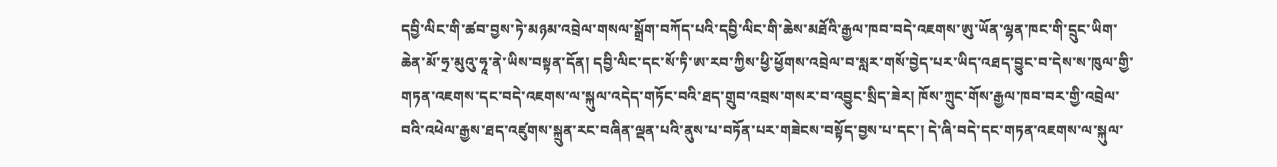དབྱི་ལིང་གི་ཚབ་བྱས་ཏེ་མཉམ་འབྲེལ་གསལ་སྒྲོག་བཀོད་པའི་དབྱི་ལིང་གི་ཆེས་མཐོའི་རྒྱལ་ཁབ་བདེ་འཇགས་ཨུ་ཡོན་ལྷན་ཁང་གི་དྲུང་ཡིག་ཆེན་མོ་ཧྲ་མུའུ་ཧཱ་ནེ་ཡིས་བསྟན་དོན། དབྱི་ལིང་དང་སོ་ཏི་ཨ་རབ་ཀྱིས་ཕྱི་ཕྱོགས་འབྲེལ་བ་སླར་གསོ་བྱེད་པར་ཡིད་འཐད་བྱུང་བ་དེས་ས་ཁུལ་གྱི་གཏན་འཇགས་དང་བདེ་འཇགས་ལ་སྐུལ་འདེད་གཏོང་བའི་ཐད་གྲུབ་འབྲས་གསར་བ་འབྱུང་སྲིད་ཟེར། ཁོས་ཀྲུང་གོས་རྒྱལ་ཁབ་བར་གྱི་འབྲེལ་བའི་འཕེལ་རྒྱས་ཐད་འཛུགས་སྐྲུན་རང་བཞིན་ལྡན་པའི་ནུས་པ་བཏོན་པར་གཟེངས་བསྟོད་བྱས་པ་དང་། དེ་ཞི་བདེ་དང་གཏན་འཇགས་ལ་སྐུལ་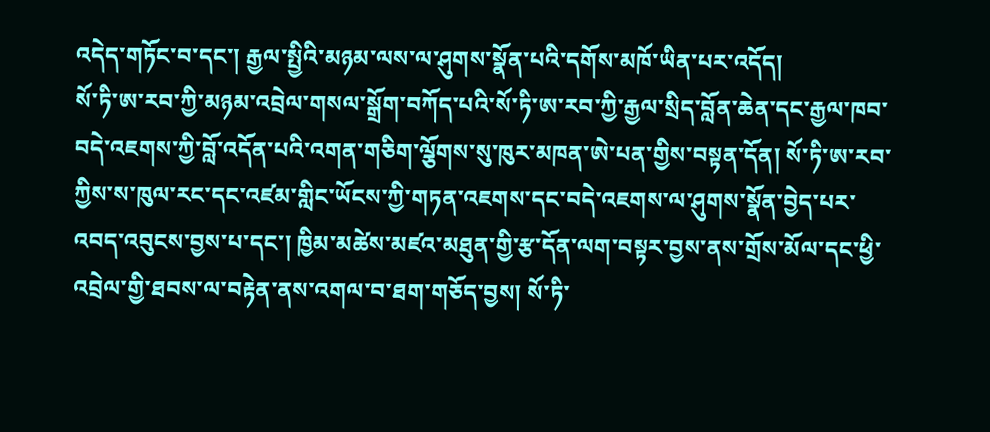འདེད་གཏོང་བ་དང་། རྒྱལ་སྤྱིའི་མཉམ་ལས་ལ་ཤུགས་སྣོན་པའི་དགོས་མཁོ་ཡིན་པར་འདོད།
སོ་ཏི་ཨ་རབ་ཀྱི་མཉམ་འབྲེལ་གསལ་སྒྲོག་བཀོད་པའི་སོ་ཏི་ཨ་རབ་ཀྱི་རྒྱལ་སྲིད་བློན་ཆེན་དང་རྒྱལ་ཁབ་བདེ་འཇགས་ཀྱི་བློ་འདོན་པའི་འགན་གཅིག་ལྕོགས་སུ་ཁུར་མཁན་ཨེ་པན་གྱིས་བསྟན་དོན། སོ་ཏི་ཨ་རབ་ཀྱིས་ས་ཁུལ་རང་དང་འཛམ་གླིང་ཡོངས་ཀྱི་གཏན་འཇགས་དང་བདེ་འཇགས་ལ་ཤུགས་སྣོན་བྱེད་པར་འབད་འབུངས་བྱས་པ་དང་། ཁྱིམ་མཚེས་མཛའ་མཐུན་གྱི་རྩ་དོན་ལག་བསྟར་བྱས་ནས་གྲོས་མོལ་དང་ཕྱི་འབྲེལ་གྱི་ཐབས་ལ་བརྟེན་ནས་འགལ་བ་ཐག་གཅོད་བྱས། སོ་ཏི་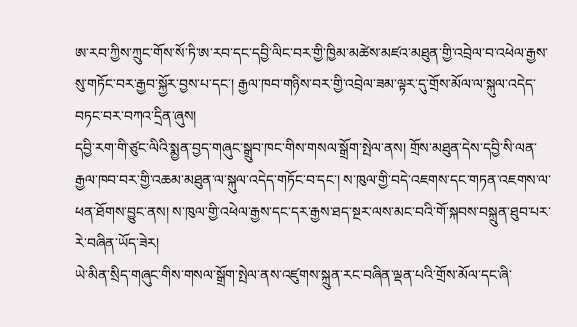ཨ་རབ་ཀྱིས་ཀྲུང་གོས་སོ་ཏི་ཨ་རབ་དང་དབྱི་ལིང་བར་གྱི་ཁྱིམ་མཚེས་མཛའ་མཐུན་གྱི་འབྲེལ་བ་འཕེལ་རྒྱས་སུ་གཏོང་བར་རྒྱབ་སྐྱོར་བྱས་པ་དང་། རྒྱལ་ཁབ་གཉིས་བར་གྱི་འབྲེལ་ཟམ་ལྟར་དུ་གྲོས་མོལ་ལ་སྐུལ་འདེད་བཏང་བར་བཀའ་དྲིན་ཞུས།
དབྱི་རག་གི་ཙུང་ལིའི་སྨྱན་བྱད་གཞུང་སྒྲུབ་ཁང་གིས་གསལ་སྒྲོག་སྤེལ་ནས། གྲོས་མཐུན་དེས་དབྱི་སི་ལན་རྒྱལ་ཁབ་བར་གྱི་འཆམ་མཐུན་ལ་སྐུལ་འདེད་གཏོང་བ་དང་། ས་ཁུལ་གྱི་བདེ་འཇགས་དང་གཏན་འཇགས་ལ་ཕན་ཐོགས་བྱུང་ནས། ས་ཁུལ་གྱི་འཕེལ་རྒྱས་དང་དར་རྒྱས་ཐད་སྔར་ལས་མང་བའི་གོ་སྐབས་བསྐྲུན་ཐུབ་པར་རེ་བཞིན་ཡོད་ཟེར།
ཡེ་མིན་སྲིད་གཞུང་གིས་གསལ་སྒྲོག་སྤེལ་ནས་འཛུགས་སྐྲུན་རང་བཞིན་ལྡན་པའི་གྲོས་མོལ་དང་ཞི་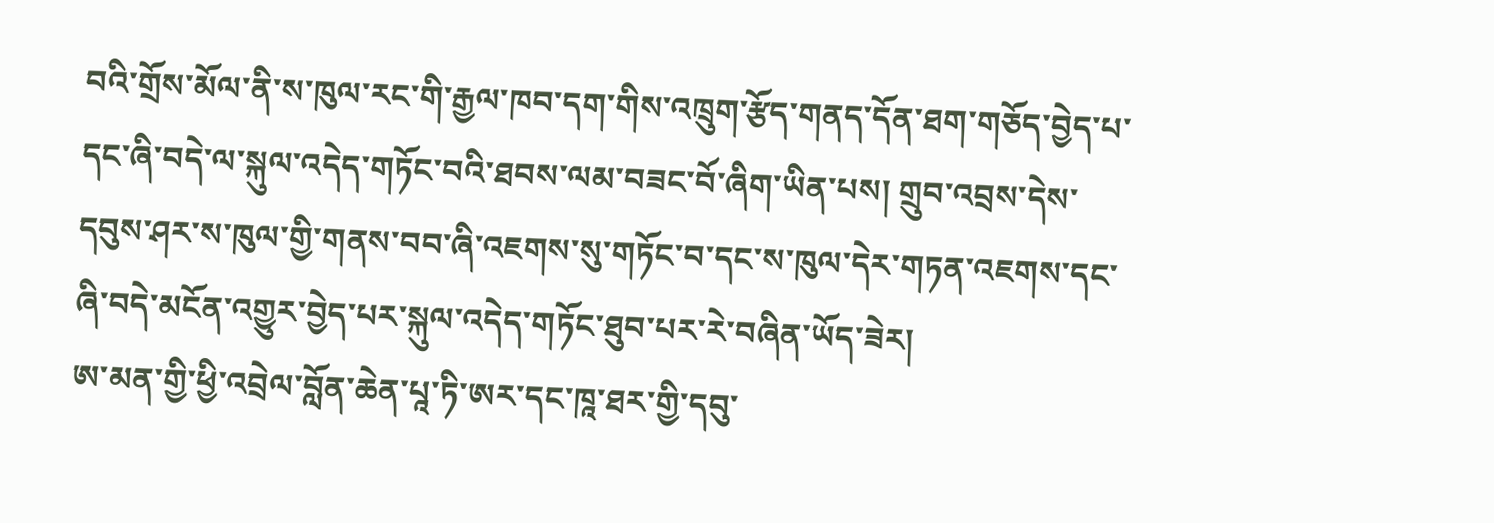བའི་གྲོས་མོལ་ནི་ས་ཁུལ་རང་གི་རྒྱལ་ཁབ་དག་གིས་འཁྲུག་རྩོད་གནད་དོན་ཐག་གཅོད་བྱེད་པ་དང་ཞི་བདེ་ལ་སྐུལ་འདེད་གཏོང་བའི་ཐབས་ལམ་བཟང་བོ་ཞིག་ཡིན་པས། གྲུབ་འབྲས་དེས་དབུས་ཤར་ས་ཁུལ་གྱི་གནས་བབ་ཞི་འཇགས་སུ་གཏོང་བ་དང་ས་ཁུལ་དེར་གཏན་འཇགས་དང་ཞི་བདེ་མངོན་འགྱུར་བྱེད་པར་སྐུལ་འདེད་གཏོང་ཐུབ་པར་རེ་བཞིན་ཡོད་ཟེར།
ཨ་མན་གྱི་ཕྱི་འབྲེལ་བློན་ཆེན་པཱ་ཏི་ཨར་དང་ཁཱ་ཐར་གྱི་དབུ་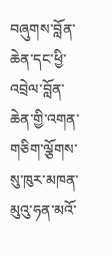བཞུགས་བློན་ཆེན་དང་ཕྱི་འབྲེལ་བློན་ཆེན་གྱི་འགན་གཅིག་ལྕོགས་སུ་ཁུར་མཁན་མུའུ་ཧན་མའོ་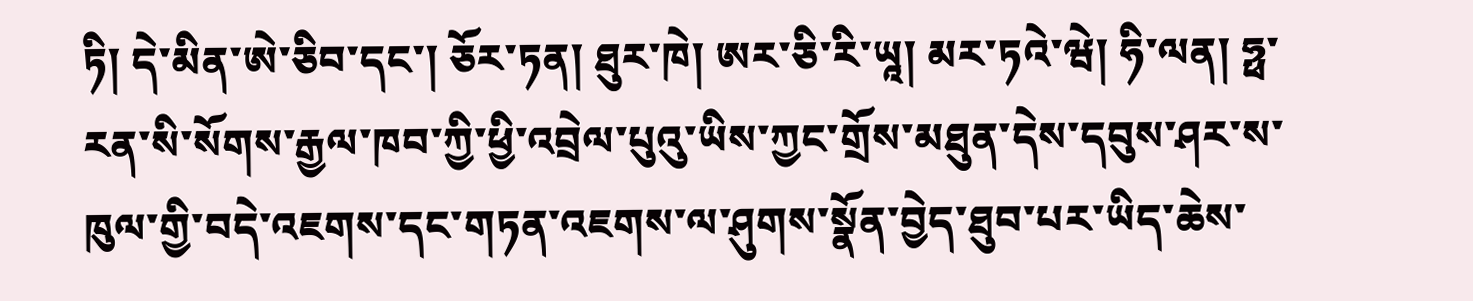ཏི། དེ་མིན་ཨེ་ཅིབ་དང་། ཅོར་ཏན། ཐུར་ཁེ། ཨར་ཅི་རི་ཡཱ། མར་ཏའེ་ཝེ། ཧི་ལན། ཧྥ་རན་སི་སོགས་རྒྱལ་ཁབ་ཀྱི་ཕྱི་འབྲེལ་པུའུ་ཡིས་ཀྱང་གྲོས་མཐུན་དེས་དབུས་ཤར་ས་ཁུལ་གྱི་བདེ་འཇགས་དང་གཏན་འཇགས་ལ་ཤུགས་སྣོན་བྱེད་ཐུབ་པར་ཡིད་ཆེས་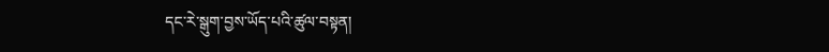དང་རེ་སྒུག་བྱས་ཡོད་པའི་ཚུལ་བསྟན།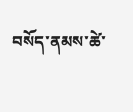བསོད་ནམས་ཚེ་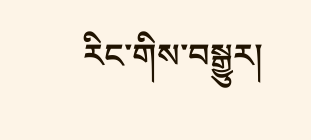རིང་གིས་བསྒྱུར།